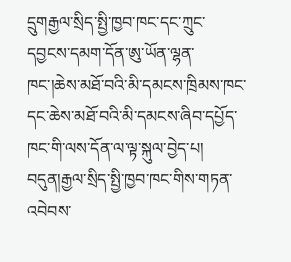དྲུགརྒྱལ་སྲིད་སྤྱི་ཁྱབ་ཁང་དང་ཀྲུང་དབྱངས་དམག་དོན་ཨུ་ཡོན་ལྷན་ཁང་།ཆེས་མཐོ་བའི་མི་དམངས་ཁྲིམས་ཁང་དང་ཆེས་མཐོ་བའི་མི་དམངས་ཞིབ་དཔྱོད་ཁང་གི་ལས་དོན་ལ་ལྟ་སྐུལ་བྱེད་པ།
བདུན།རྒྱལ་སྲིད་སྤྱི་ཁྱབ་ཁང་གིས་གཏན་འབེབས་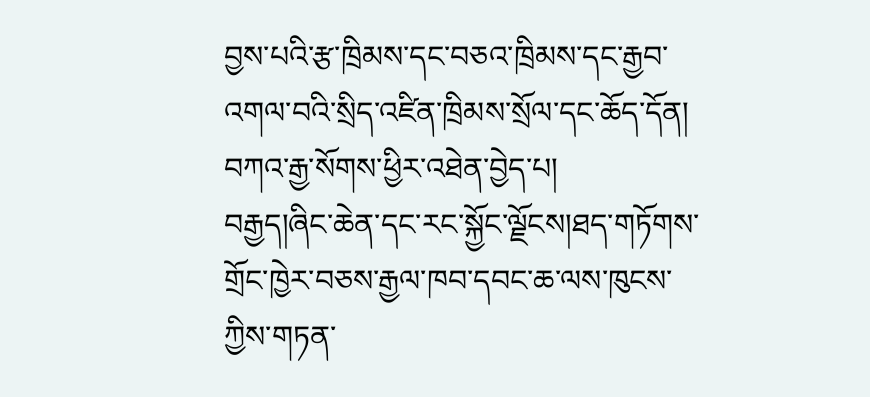བྱས་པའི་རྩ་ཁྲིམས་དང་བཅའ་ཁྲིམས་དང་རྒྱབ་འགལ་བའི་སྲིད་འཛིན་ཁྲིམས་སྲོལ་དང་ཆོད་དོན། བཀའ་རྒྱ་སོགས་ཕྱིར་འཐེན་བྱེད་པ།
བརྒྱད།ཞིང་ཆེན་དང་རང་སྐྱོང་ལྗོངས།ཐད་གཏོགས་གྲོང་ཁྱེར་བཅས་རྒྱལ་ཁབ་དབང་ཆ་ལས་ཁུངས་ཀྱིས་གཏན་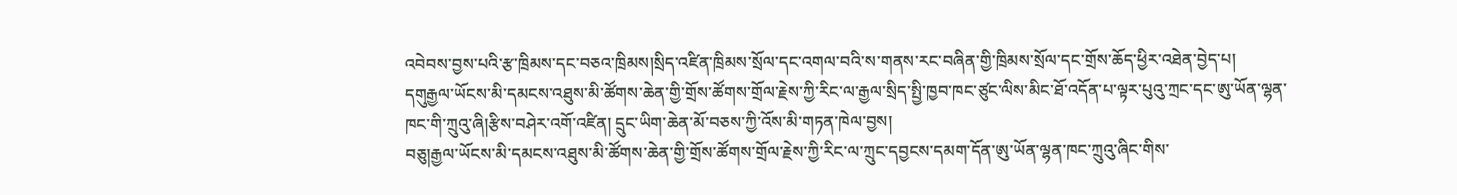འབེབས་བྱས་པའི་རྩ་ཁྲིམས་དང་བཅའ་ཁྲིམས།སྲིད་འཛིན་ཁྲིམས་སྲོལ་དང་འགལ་བའི་ས་གནས་རང་བཞིན་གྱི་ཁྲིམས་སྲོལ་དང་གྲོས་ཆོད་ཕྱིར་འཐེན་བྱེད་པ།
དགུརྒྱལ་ཡོངས་མི་དམངས་འཐུས་མི་ཚོགས་ཆེན་གྱི་གྲོས་ཚོགས་གྲོལ་རྗེས་ཀྱི་རིང་ལ་རྒྱལ་སྲིད་སྤྱི་ཁྱབ་ཁང་ཙུང་ལིས་མིང་ཐོ་འདོན་པ་ལྟར་པུའུ་ཀྲང་དང་ཨུ་ཡོན་ལྷན་ཁང་གི་ཀྲུའུ་ཞི།རྩིས་བཤེར་འགོ་འཛིན། དྲུང་ཡིག་ཆེན་མོ་བཅས་ཀྱི་འོས་མི་གཏན་ཁེལ་བྱས།
བཅུ།རྒྱལ་ཡོངས་མི་དམངས་འཐུས་མི་ཚོགས་ཆེན་གྱི་གྲོས་ཚོགས་གྲོལ་རྗེས་ཀྱི་རིང་ལ་ཀྲུང་དབྱངས་དམག་དོན་ཨུ་ཡོན་ལྷན་ཁང་ཀྲུའུ་ཞིང་གིས་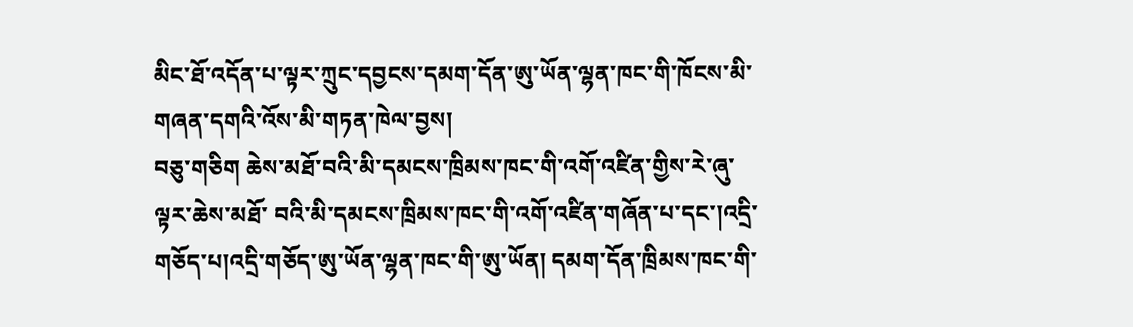མིང་ཐོ་འདོན་པ་ལྟར་ཀྲུང་དབྱངས་དམག་དོན་ཨུ་ཡོན་ལྷན་ཁང་གི་ཁོངས་མི་གཞན་དགའི་འོས་མི་གཏན་ཁེལ་བྱས།
བཅུ་གཅིག ཆེས་མཐོ་བའི་མི་དམངས་ཁྲིམས་ཁང་གི་འགོ་འཛིན་གྱིས་རེ་ཞུ་ལྟར་ཆེས་མཐོ་ བའི་མི་དམངས་ཁྲིམས་ཁང་གི་འགོ་འཛིན་གཞོན་པ་དང་།འདྲི་གཅོད་པ།འདྲི་གཅོད་ཨུ་ཡོན་ལྷན་ཁང་གི་ཨུ་ཡོན། དམག་དོན་ཁྲིམས་ཁང་གི་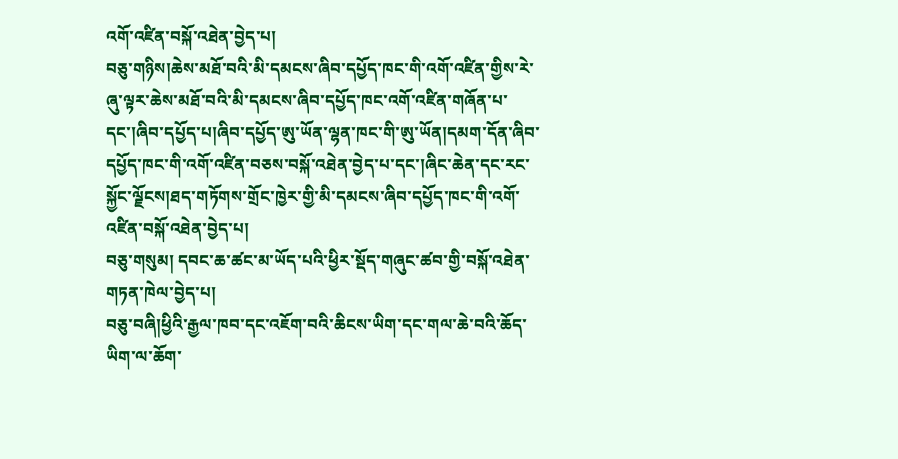འགོ་འཛིན་བསྐོ་འཐེན་བྱེད་པ།
བཅུ་གཉིས།ཆེས་མཐོ་བའི་མི་དམངས་ཞིབ་དཔྱོད་ཁང་གི་འགོ་འཛིན་གྱིས་རེ་ཞུ་ལྟར་ཆེས་མཐོ་བའི་མི་དམངས་ཞིབ་དཔྱོད་ཁང་འགོ་འཛིན་གཞོན་པ་དང་།ཞིབ་དཔྱོད་པ།ཞིབ་དཔྱོད་ཨུ་ཡོན་ལྷན་ཁང་གི་ཨུ་ཡོན།དམག་དོན་ཞིབ་དཔྱོད་ཁང་གི་འགོ་འཛིན་བཅས་བསྐོ་འཐེན་བྱེད་པ་དང་།ཞིང་ཆེན་དང་རང་སྐྱོང་ལྗོངས།ཐད་གཏོགས་གྲོང་ཁྱེར་གྱི་མི་དམངས་ཞིབ་དཔྱོད་ཁང་གི་འགོ་འཛིན་བསྐོ་འཐེན་བྱེད་པ།
བཅུ་གསུམ། དབང་ཆ་ཚང་མ་ཡོད་པའི་ཕྱིར་སྡོད་གཞུང་ཚབ་གྱི་བསྐོ་འཐེན་གཏན་ཁེལ་བྱེད་པ།
བཅུ་བཞི།ཕྱིའི་རྒྱལ་ཁབ་དང་འཇོག་བའི་ཆིངས་ཡིག་དང་གལ་ཆེ་བའི་ཆོད་ཡིག་ལ་ཆོག་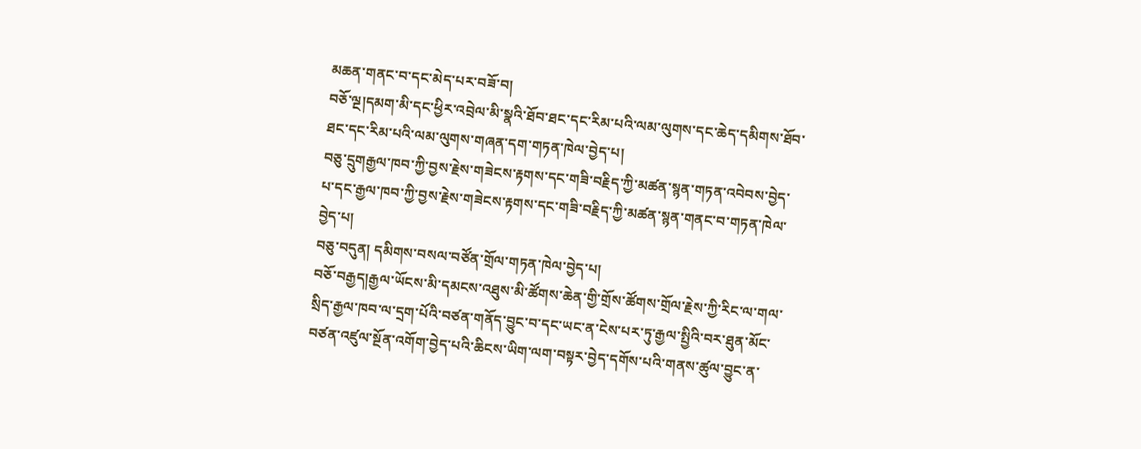མཆན་གནང་བ་དང་མེད་པར་བཟོ་བ།
བཅོ་ལྔ།དམག་མི་དང་ཕྱིར་འབྲེལ་མི་སྣའི་ཐོབ་ཐང་དང་རིམ་པའི་ལམ་ལུགས་དང་ཆེད་དམིགས་ཐོབ་ཐང་དང་རིམ་པའི་ལམ་ལུགས་གཞན་དག་གཏན་ཁེལ་བྱེད་པ།
བཅུ་དྲུགརྒྱལ་ཁབ་ཀྱི་བྱས་རྗེས་གཟེངས་རྟགས་དང་གཟི་བརྗིད་ཀྱི་མཚན་སྙན་གཏན་འབེབས་བྱེད་པ་དང་རྒྱལ་ཁབ་ཀྱི་བྱས་རྗེས་གཟེངས་རྟགས་དང་གཟི་བརྗིད་ཀྱི་མཚན་སྙན་གནང་བ་གཏན་ཁེལ་བྱེད་པ།
བཅུ་བདུན། དམིགས་བསལ་བཙོན་གྲོལ་གཏན་ཁེལ་བྱེད་པ།
བཅོ་བརྒྱད།རྒྱལ་ཡོངས་མི་དམངས་འཐུས་མི་ཚོགས་ཆེན་གྱི་གྲོས་ཚོགས་གྲོལ་རྗེས་ཀྱི་རིང་ལ་གལ་སྲིད་རྒྱལ་ཁབ་ལ་དྲག་པོའི་བཙན་གནོད་བྱུང་བ་དང་ཡང་ན་ངེས་པར་ཏུ་རྒྱལ་སྤྱིའི་བར་ཐུན་མོང་བཙན་འཛུལ་སྔོན་འགོག་བྱེད་པའི་ཆིངས་ཡིག་ལག་བསྟར་བྱེད་དགོས་པའི་གནས་ཚུལ་བྱུང་ན་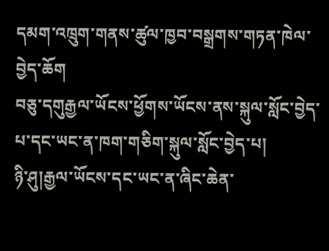དམག་འཁྲུག་གནས་ཚུལ་ཁྱབ་བསྒྲགས་གཏན་ཁེལ་བྱེད་ཆོག
བཅུ་དགུརྒྱལ་ཡོངས་ཕྱོགས་ཡོངས་ནས་སྐུལ་སློང་བྱེད་པ་དང་ཡང་ན་ཁག་གཅིག་སྐུལ་སློང་བྱེད་པ།
ཉི་ཤུ།རྒྱལ་ཡོངས་དང་ཡང་ན་ཞིང་ཆེན་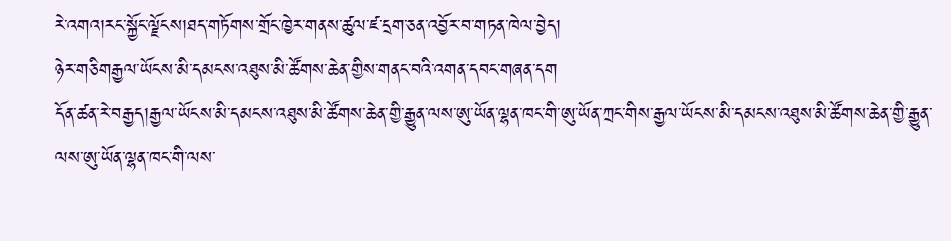རེ་འགའ།རང་སྐྱོང་ལྗོངས།ཐད་གཏོགས་གྲོང་ཁྱེར་གནས་ཚུལ་ཛ་དྲག་ཅན་འབྱོར་བ་གཏན་ཁེལ་བྱེད།
ཉེར་གཅིགརྒྱལ་ཡོངས་མི་དམངས་འཐུས་མི་ཚོགས་ཆེན་གྱིས་གནང་བའི་འགན་དབང་གཞན་དག
དོན་ཚན་རེ་བརྒྱད།རྒྱལ་ཡོངས་མི་དམངས་འཐུས་མི་ཚོགས་ཆེན་གྱི་རྒྱུན་ལས་ཨུ་ཡོན་ལྷན་ཁང་གི་ཨུ་ཡོན་ཀྲང་གིས་རྒྱལ་ཡོངས་མི་དམངས་འཐུས་མི་ཚོགས་ཆེན་གྱི་རྒྱུན་ལས་ཨུ་ཡོན་ལྷན་ཁང་གི་ལས་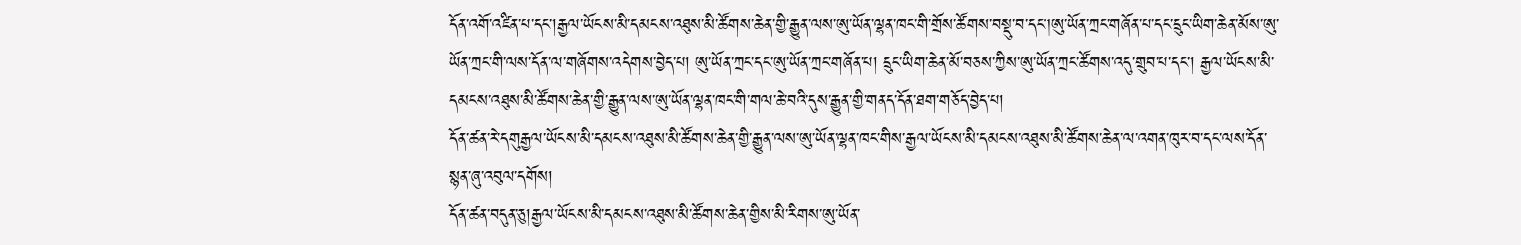དོན་འགོ་འཛིན་པ་དང་།རྒྱལ་ཡོངས་མི་དམངས་འཐུས་མི་ཚོགས་ཆེན་གྱི་རྒྱུན་ལས་ཨུ་ཡོན་ལྷན་ཁང་གི་གྲོས་ཚོགས་བསྡུ་བ་དང།ཨུ་ཡོན་ཀྲང་གཞོན་པ་དང་དྲུང་ཡིག་ཆེན་མོས་ཨུ་ཡོན་ཀྲང་གི་ལས་དོན་ལ་གཞོགས་འདེགས་བྱེད་པ། ཨུ་ཡོན་ཀྲང་དང་ཨུ་ཡོན་ཀྲང་གཞོན་པ། དྲུང་ཡིག་ཆེན་མོ་བཅས་ཀྱིས་ཨུ་ཡོན་ཀྲང་ཚོགས་འདུ་གྲུབ་པ་དང་། རྒྱལ་ཡོངས་མི་དམངས་འཐུས་མི་ཚོགས་ཆེན་གྱི་རྒྱུན་ལས་ཨུ་ཡོན་ལྷན་ཁང་གི་གལ་ཆེ་བའི་དུས་རྒྱུན་གྱི་གནད་དོན་ཐག་གཅོད་བྱེད་པ།
དོན་ཚན་རེ་དགུརྒྱལ་ཡོངས་མི་དམངས་འཐུས་མི་ཚོགས་ཆེན་གྱི་རྒྱུན་ལས་ཨུ་ཡོན་ལྷན་ཁང་གིས་རྒྱལ་ཡོངས་མི་དམངས་འཐུས་མི་ཚོགས་ཆེན་ལ་འགན་ཁུར་བ་དང་ལས་དོན་སྙན་ཞུ་འབུལ་དགོས།
དོན་ཚན་བདུན་ཅུ།རྒྱལ་ཡོངས་མི་དམངས་འཐུས་མི་ཚོགས་ཆེན་གྱིས་མི་རིགས་ཨུ་ཡོན་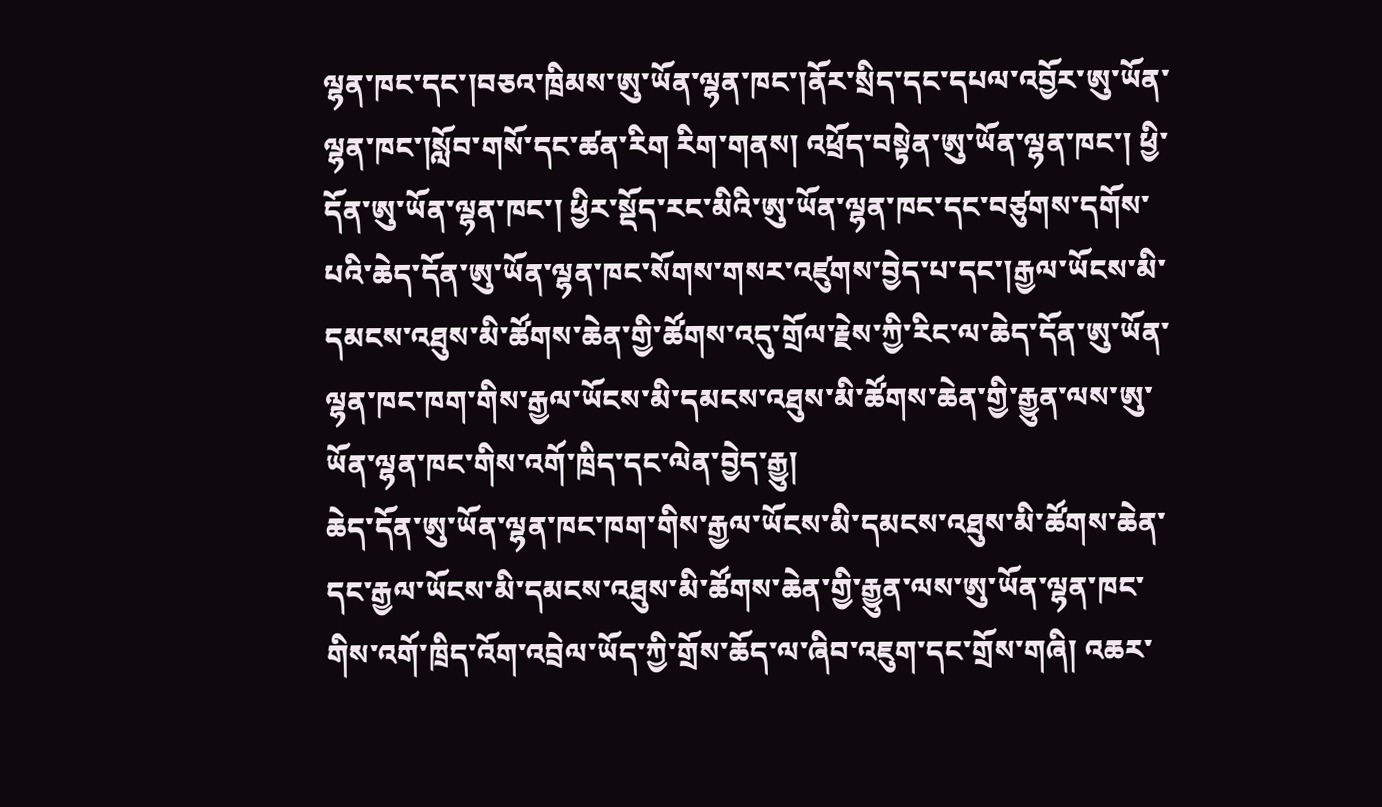ལྷན་ཁང་དང་།བཅའ་ཁྲིམས་ཨུ་ཡོན་ལྷན་ཁང་།ནོར་སྲིད་དང་དཔལ་འབྱོར་ཨུ་ཡོན་ལྷན་ཁང་།སློབ་གསོ་དང་ཚན་རིག རིག་གནས། འཕྲོད་བསྟེན་ཨུ་ཡོན་ལྷན་ཁང་། ཕྱི་དོན་ཨུ་ཡོན་ལྷན་ཁང་། ཕྱིར་སྡོད་རང་མིའི་ཨུ་ཡོན་ལྷན་ཁང་དང་བཙུགས་དགོས་པའི་ཆེད་དོན་ཨུ་ཡོན་ལྷན་ཁང་སོགས་གསར་འཛུགས་བྱེད་པ་དང་།རྒྱལ་ཡོངས་མི་དམངས་འཐུས་མི་ཚོགས་ཆེན་གྱི་ཚོགས་འདུ་གྲོལ་རྗེས་ཀྱི་རིང་ལ་ཆེད་དོན་ཨུ་ཡོན་ལྷན་ཁང་ཁག་གིས་རྒྱལ་ཡོངས་མི་དམངས་འཐུས་མི་ཚོགས་ཆེན་གྱི་རྒྱུན་ལས་ཨུ་ཡོན་ལྷན་ཁང་གིས་འགོ་ཁྲིད་དང་ལེན་བྱེད་རྒྱུ།
ཆེད་དོན་ཨུ་ཡོན་ལྷན་ཁང་ཁག་གིས་རྒྱལ་ཡོངས་མི་དམངས་འཐུས་མི་ཚོགས་ཆེན་དང་རྒྱལ་ཡོངས་མི་དམངས་འཐུས་མི་ཚོགས་ཆེན་གྱི་རྒྱུན་ལས་ཨུ་ཡོན་ལྷན་ཁང་གིས་འགོ་ཁྲིད་འོག་འབྲེལ་ཡོད་ཀྱི་གྲོས་ཆོད་ལ་ཞིབ་འཇུག་དང་གྲོས་གཞི། འཆར་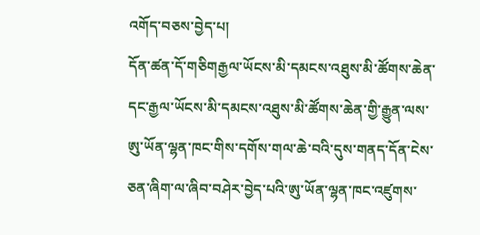འགོད་བཅས་བྱེད་པ།
དོན་ཚན་དོ་གཅིགརྒྱལ་ཡོངས་མི་དམངས་འཐུས་མི་ཚོགས་ཆེན་དང་རྒྱལ་ཡོངས་མི་དམངས་འཐུས་མི་ཚོགས་ཆེན་གྱི་རྒྱུན་ལས་ཨུ་ཡོན་ལྷན་ཁང་གིས་དགོས་གལ་ཆེ་བའི་དུས་གནད་དོན་ངེས་ཅན་ཞིག་ལ་ཞིབ་བཤེར་བྱེད་པའི་ཨུ་ཡོན་ལྷན་ཁང་འཛུགས་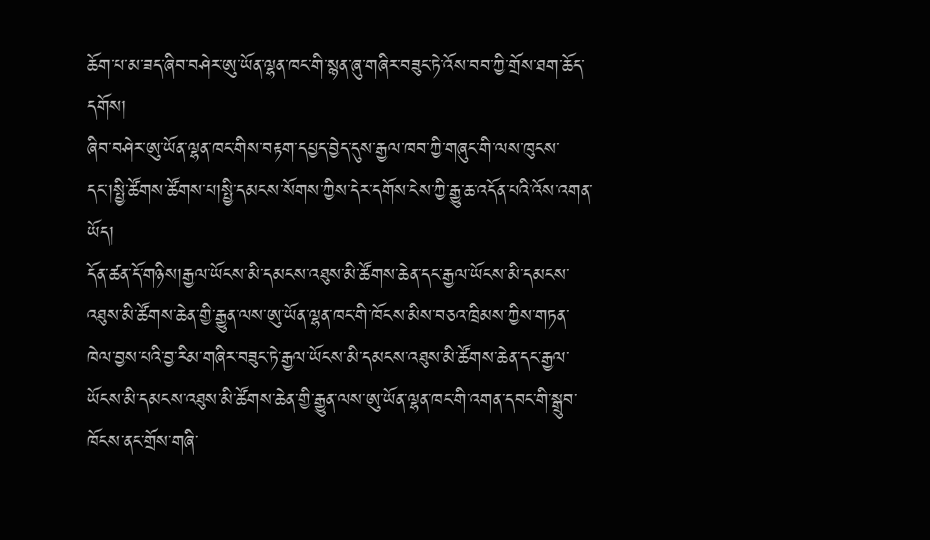ཆོག་པ་མ་ཟད་ཞིབ་བཤེར་ཨུ་ཡོན་ལྷན་ཁང་གི་སྙན་ཞུ་གཞིར་བཟུང་ཏེ་འོས་བབ་ཀྱི་གྲོས་ཐག་ཆོད་དགོས།
ཞིབ་བཤེར་ཨུ་ཡོན་ལྷན་ཁང་གིས་བརྟག་དཔྱད་བྱེད་དུས་རྒྱལ་ཁབ་ཀྱི་གཞུང་གི་ལས་ཁུངས་དང་།སྤྱི་ཚོགས་ཚོགས་པ།སྤྱི་དམངས་སོགས་ཀྱིས་དེར་དགོས་ངེས་ཀྱི་རྒྱུ་ཆ་འདོན་པའི་འོས་འགན་ཡོད།
དོན་ཚན་དོ་གཉིས།རྒྱལ་ཡོངས་མི་དམངས་འཐུས་མི་ཚོགས་ཆེན་དང་རྒྱལ་ཡོངས་མི་དམངས་འཐུས་མི་ཚོགས་ཆེན་གྱི་རྒྱུན་ལས་ཨུ་ཡོན་ལྷན་ཁང་གི་ཁོངས་མིས་བཅའ་ཁྲིམས་ཀྱིས་གཏན་ཁེལ་བྱས་པའི་བྱ་རིམ་གཞིར་བཟུང་ཏེ་རྒྱལ་ཡོངས་མི་དམངས་འཐུས་མི་ཚོགས་ཆེན་དང་རྒྱལ་ཡོངས་མི་དམངས་འཐུས་མི་ཚོགས་ཆེན་གྱི་རྒྱུན་ལས་ཨུ་ཡོན་ལྷན་ཁང་གི་འགན་དབང་གི་སྒྲུབ་ཁོངས་ནང་གྲོས་གཞི་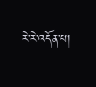རེ་རེ་འདོན་པ།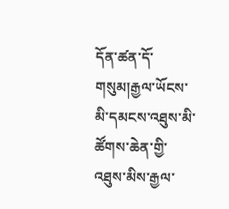དོན་ཚན་དོ་གསུམ།རྒྱལ་ཡོངས་མི་དམངས་འཐུས་མི་ཚོགས་ཆེན་གྱི་འཐུས་མིས་རྒྱལ་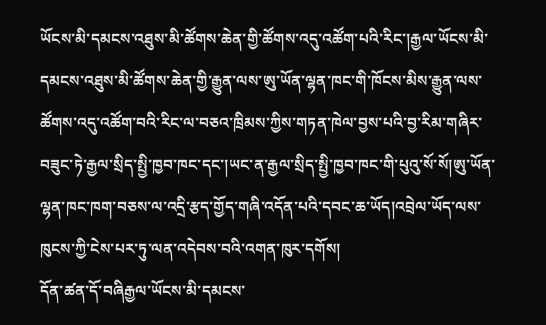ཡོངས་མི་དམངས་འཐུས་མི་ཚོགས་ཆེན་གྱི་ཚོགས་འདུ་འཚོག་པའི་རིང་།རྒྱལ་ཡོངས་མི་དམངས་འཐུས་མི་ཚོགས་ཆེན་གྱི་རྒྱུན་ལས་ཨུ་ཡོན་ལྷན་ཁང་གི་ཁོངས་མིས་རྒྱུན་ལས་ཚོགས་འདུ་འཚོག་བའི་རིང་ལ་བཅའ་ཁྲིམས་ཀྱིས་གཏན་ཁེལ་བྱས་པའི་བྱ་རིམ་གཞིར་བཟུང་ཏེ་རྒྱལ་སྲིད་སྤྱི་ཁྱབ་ཁང་དང་།ཡང་ན་རྒྱལ་སྲིད་སྤྱི་ཁྱབ་ཁང་གི་པུའུ་སོ་སོ།ཨུ་ཡོན་ལྷན་ཁང་ཁག་བཅས་ལ་འདྲི་རྩད་གྱོད་གཞི་འདོན་པའི་དབང་ཆ་ཡོད།འབྲེལ་ཡོད་ལས་ཁུངས་ཀྱི་ངེས་པར་ཏུ་ལན་འདེབས་བའི་འགན་ཁུར་དགོས།
དོན་ཚན་དོ་བཞིརྒྱལ་ཡོངས་མི་དམངས་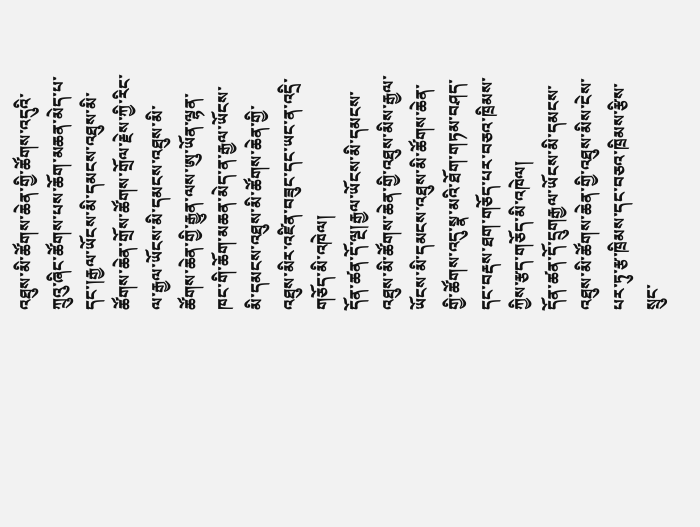འཐུས་མི་ཚོགས་ཆེན་གྱི་ཚོགས་འདུའི་ཀྲུའུ་ཞིང་ཚོགས་པས་ཆོག་མཆན་མེད་པ་དང་།རྒྱལ་ཡོངས་མི་དམངས་འཐུས་མི་ཚོགས་ཆེན་གྲོས་ཚོགས་གྲོལ་རྗེས་ཀྱི་རིང་ལ་རྒྱལ་ཡོངས་མི་དམངས་འཐུས་མི་ཚོགས་ཆེན་གྱི་རྒྱུན་ལས་ཨུ་ཡོན་ལྷན་ཁང་གི་ཆོག་མཆན་མེད་ན་རྒྱལ་ཡོངས་མི་དམངས་འཐུས་མི་ཚོགས་ཆེན་གྱི་འཐུས་མིར་འཛིན་བཟུང་དང་ཡང་ན་འདྲི་གཅོད་མི་འཁེལ།
དོན་ཚན་དོ་ལྔ།རྒྱལ་ཡོངས་མི་དམངས་འཐུས་མི་ཚོགས་ཆེན་གྱི་འཐུས་མིས་རྒྱལ་ཡོངས་མི་དམངས་འཐུས་མི་ཚོགས་ཆེན་གྱི་ཚོགས་འདུ་སྣ་མའི་ཐོག་གཏམ་བཤད་དང་བརྡས་ཐག་གཅོད་པར་བཅའ་ཁྲིམས་ཀྱིས་རྩད་གཅོད་མི་འཁེལ།
དོན་ཚན་དོ་དྲུགརྒྱལ་ཡོངས་མི་དམངས་འཐུས་མི་ཚོགས་ཆེན་གྱི་འཐུས་མིས་ངེས་པར་ཏུ་རྩ་ཁྲིམས་དང་བཅའ་ཁྲིམས་རྩིས་སྲུང་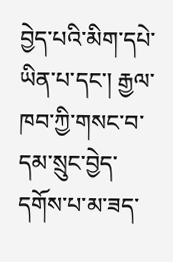བྱེད་པའི་མིག་དཔེ་ཡིན་པ་དང་། རྒྱལ་ཁབ་ཀྱི་གསང་བ་དམ་སྲུང་བྱེད་དགོས་པ་མ་ཟད་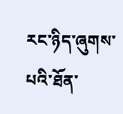རང་ཉིད་ཞུགས་པའི་ཐོན་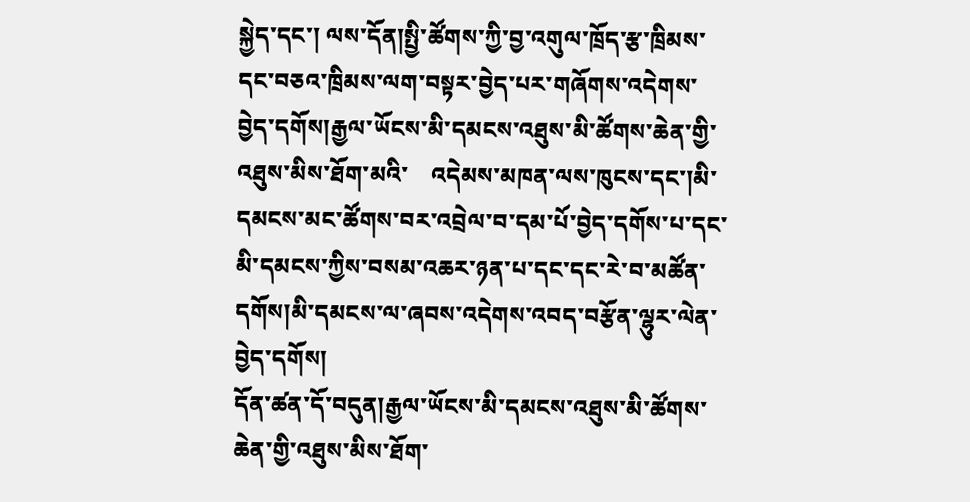སྐྱེད་དང་། ལས་དོན།སྤྱི་ཚོགས་ཀྱི་བྱ་འགུལ་ཁྲོད་རྩ་ཁྲིམས་དང་བཅའ་ཁྲིམས་ལག་བསྟར་བྱེད་པར་གཞོགས་འདེགས་བྱེད་དགོས།རྒྱལ་ཡོངས་མི་དམངས་འཐུས་མི་ཚོགས་ཆེན་གྱི་འཐུས་མིས་ཐོག་མའི་    འདེམས་མཁན་ལས་ཁུངས་དང་།མི་དམངས་མང་ཚོགས་བར་འབྲེལ་བ་དམ་པོ་བྱེད་དགོས་པ་དང་མི་དམངས་ཀྱིས་བསམ་འཆར་ཉན་པ་དང་དང་རེ་བ་མཚོན་དགོས།མི་དམངས་ལ་ཞབས་འདེགས་འབད་བརྩོན་ལྷུར་ལེན་བྱེད་དགོས།
དོན་ཚན་དོ་བདུན།རྒྱལ་ཡོངས་མི་དམངས་འཐུས་མི་ཚོགས་ཆེན་གྱི་འཐུས་མིས་ཐོག་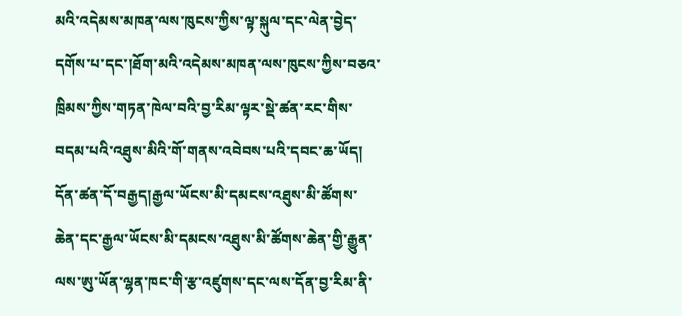མའི་འདེམས་མཁན་ལས་ཁུངས་ཀྱིས་ལྟ་སྐུལ་དང་ལེན་བྱེད་དགོས་པ་དང་།ཐོག་མའི་འདེམས་མཁན་ལས་ཁུངས་ཀྱིས་བཅའ་ཁྲིམས་ཀྱིས་གཏན་ཁེལ་བའི་བྱ་རིམ་ལྟར་སྡེ་ཚན་རང་གིས་བདམ་པའི་འཐུས་མིའི་གོ་གནས་འབེབས་པའི་དབང་ཆ་ཡོད།
དོན་ཚན་དོ་བརྒྱད།རྒྱལ་ཡོངས་མི་དམངས་འཐུས་མི་ཚོགས་ཆེན་དང་རྒྱལ་ཡོངས་མི་དམངས་འཐུས་མི་ཚོགས་ཆེན་གྱི་རྒྱུན་ལས་ཨུ་ཡོན་ལྷན་ཁང་གི་རྩ་འཛུགས་དང་ལས་དོན་བྱ་རིམ་ནི་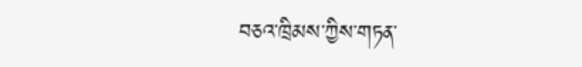བཅའ་ཁྲིམས་ཀྱིས་གཏན་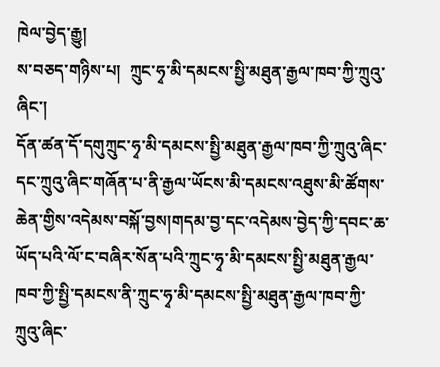ཁེལ་བྱེད་རྒྱུ།
ས་བཅད་གཉིས་པ།  ཀྲུང་ཧྭ་མི་དམངས་སྤྱི་མཐུན་རྒྱལ་ཁབ་ཀྱི་ཀྲུའུ་ཞིང་།
དོན་ཚན་དོ་དགུཀྲུང་ཧྭ་མི་དམངས་སྤྱི་མཐུན་རྒྱལ་ཁབ་ཀྱི་ཀྲུའུ་ཞིང་དང་ཀྲུའུ་ཞིང་གཞོན་པ་ནི་རྒྱལ་ཡོངས་མི་དམངས་འཐུས་མི་ཚོགས་ཆེན་གྱིས་འདེམས་བསྐོ་བྱས།གདམ་བྱ་དང་འདེམས་བྱེད་ཀྱི་དབང་ཆ་ཡོད་པའི་ལོ་ང་བཞིར་སོན་པའི་ཀྲུང་ཧྭ་མི་དམངས་སྤྱི་མཐུན་རྒྱལ་ཁབ་ཀྱི་སྤྱི་དམངས་ནི་ཀྲུང་ཧྭ་མི་དམངས་སྤྱི་མཐུན་རྒྱལ་ཁབ་ཀྱི་ཀྲུའུ་ཞིང་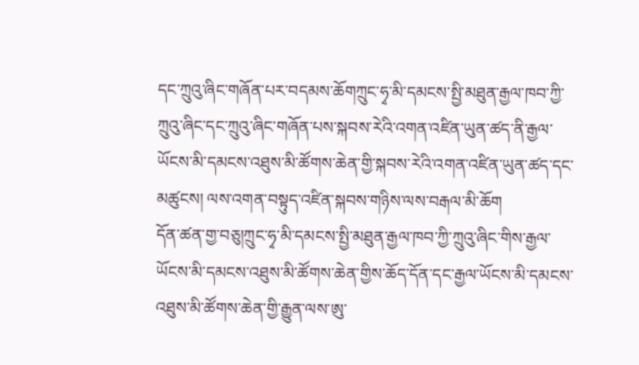དང་ཀྲུའུ་ཞིང་གཞོན་པར་བདམས་ཆོགཀྲུང་ཧྭ་མི་དམངས་སྤྱི་མཐུན་རྒྱལ་ཁབ་ཀྱི་ཀྲུའུ་ཞིང་དང་ཀྲུའུ་ཞིང་གཞོན་པས་སྐབས་རེའི་འགན་འཛིན་ཡུན་ཚད་ནི་རྒྱལ་ཡོངས་མི་དམངས་འཐུས་མི་ཚོགས་ཆེན་གྱི་སྐབས་རེའི་འགན་འཛིན་ཡུན་ཚད་དང་མཚུངས། ལས་འགན་བསྟུད་འཛིན་སྐབས་གཉིས་ལས་བརྒལ་མི་ཆོག
དོན་ཚན་གྱ་བཅུ།ཀྲུང་ཧྭ་མི་དམངས་སྤྱི་མཐུན་རྒྱལ་ཁབ་ཀྱི་ཀྲུའུ་ཞིང་གིས་རྒྱལ་ཡོངས་མི་དམངས་འཐུས་མི་ཚོགས་ཆེན་གྱིས་ཆོད་དོན་དང་རྒྱལ་ཡོངས་མི་དམངས་འཐུས་མི་ཚོགས་ཆེན་གྱི་རྒྱུན་ལས་ཨུ་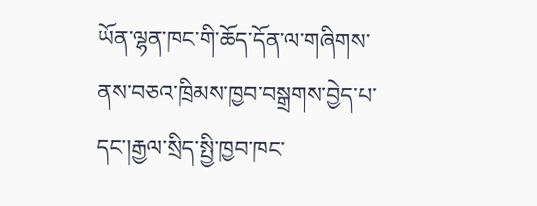ཡོན་ལྷན་ཁང་གི་ཆོད་དོན་ལ་གཞིགས་ནས་བཅའ་ཁྲིམས་ཁྱབ་བསྒྲགས་བྱེད་པ་དང་།རྒྱལ་སྲིད་སྤྱི་ཁྱབ་ཁང་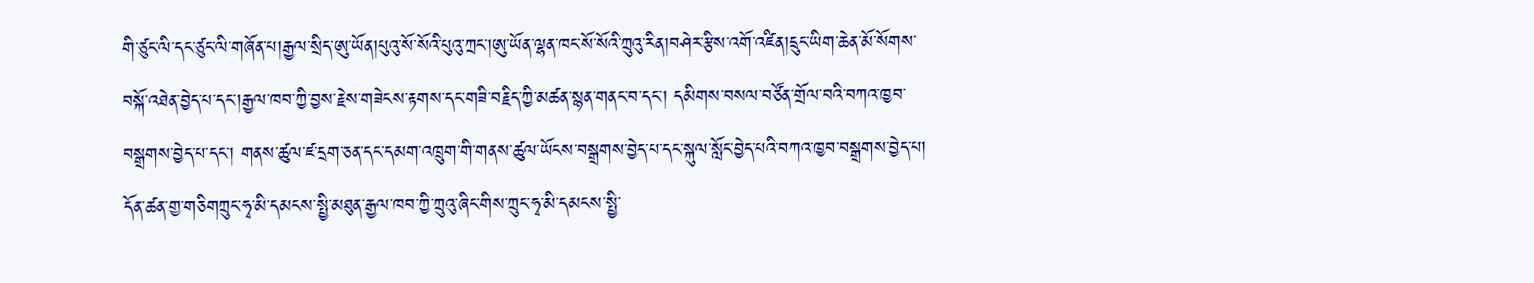གི་ཙུང་ལི་དང་ཙུང་ལི་གཞོན་པ།རྒྱལ་སྲིད་ཨུ་ཡོན།པུའུ་སོ་སོའི་པུའུ་ཀྲང་།ཨུ་ཡོན་ལྷན་ཁང་སོ་སོའི་ཀྲུའུ་རིན།བཤེར་རྩིས་འགོ་འཛིན།དྲུང་ཡིག་ཆེན་མོ་སོགས་བསྐོ་འཐེན་བྱེད་པ་དང་།རྒྱལ་ཁབ་ཀྱི་བྱས་རྗེས་གཟེངས་རྟགས་དང་གཟི་བརྗིད་ཀྱི་མཚན་སྙན་གནང་བ་དང་། དམིགས་བསལ་བཙོན་གྲོལ་བའི་བཀའ་ཁྱབ་བསྒྲགས་བྱེད་པ་དང་། གནས་ཚུལ་ཛ་དྲག་ཅན་དང་དམག་འཁྲུག་གི་གནས་ཚུལ་ཡོངས་བསྒྲགས་བྱེད་པ་དང་སྐུལ་སློང་བྱེད་པའི་བཀའ་ཁྱབ་བསྒྲགས་བྱེད་པ།
དོན་ཚན་གྱ་གཅིགཀྲུང་ཧྭ་མི་དམངས་སྤྱི་མཐུན་རྒྱལ་ཁབ་ཀྱི་ཀྲུའུ་ཞིང་གིས་ཀྲུང་ཧྭ་མི་དམངས་སྤྱི་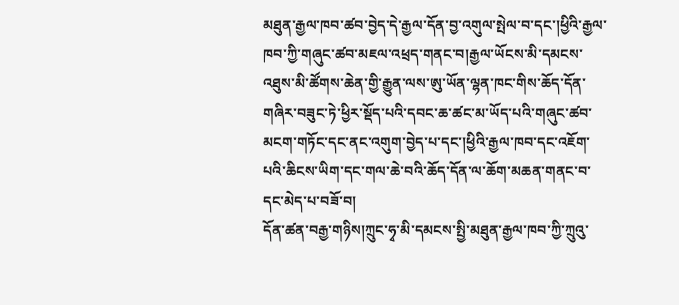མཐུན་རྒྱལ་ཁབ་ཚབ་བྱེད་དེ་རྒྱལ་དོན་བྱ་འགུལ་སྤེལ་བ་དང་།ཕྱིའི་རྒྱལ་ཁབ་ཀྱི་གཞུང་ཚབ་མཇལ་འཕྲད་གནང་བ།རྒྱལ་ཡོངས་མི་དམངས་འཐུས་མི་ཚོགས་ཆེན་གྱི་རྒྱུན་ལས་ཨུ་ཡོན་ལྷན་ཁང་གིས་ཆོད་དོན་གཞིར་བཟུང་ཏེ་ཕྱིར་སྡོད་པའི་དབང་ཆ་ཚང་མ་ཡོད་པའི་གཞུང་ཚབ་མངག་གཏོང་དང་ནང་འགུག་བྱེད་པ་དང་།ཕྱིའི་རྒྱལ་ཁབ་དང་འཇོག་པའི་ཆིངས་ཡིག་དང་གལ་ཆེ་བའི་ཆོད་དོན་ལ་ཆོག་མཆན་གནང་བ་དང་མེད་པ་བཟོ་བ།
དོན་ཚན་བརྒྱ་གཉིས།ཀྲུང་ཧྭ་མི་དམངས་སྤྱི་མཐུན་རྒྱལ་ཁབ་ཀྱི་ཀྲུའུ་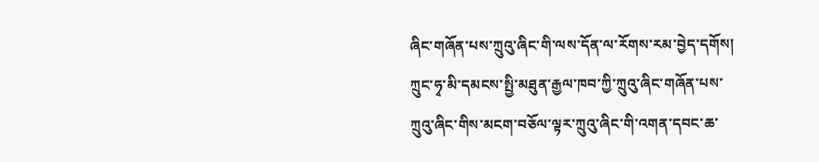ཞིང་གཞོན་པས་ཀྲུའུ་ཞིང་གི་ལས་དོན་ལ་རོགས་རམ་བྱེད་དགོས།
ཀྲུང་ཧྭ་མི་དམངས་སྤྱི་མཐུན་རྒྱལ་ཁབ་ཀྱི་ཀྲུའུ་ཞིང་གཞོན་པས་ཀྲུའུ་ཞིང་གིས་མངག་བཅོལ་ལྟར་ཀྲུའུ་ཞིང་གི་འགན་དབང་ཆ་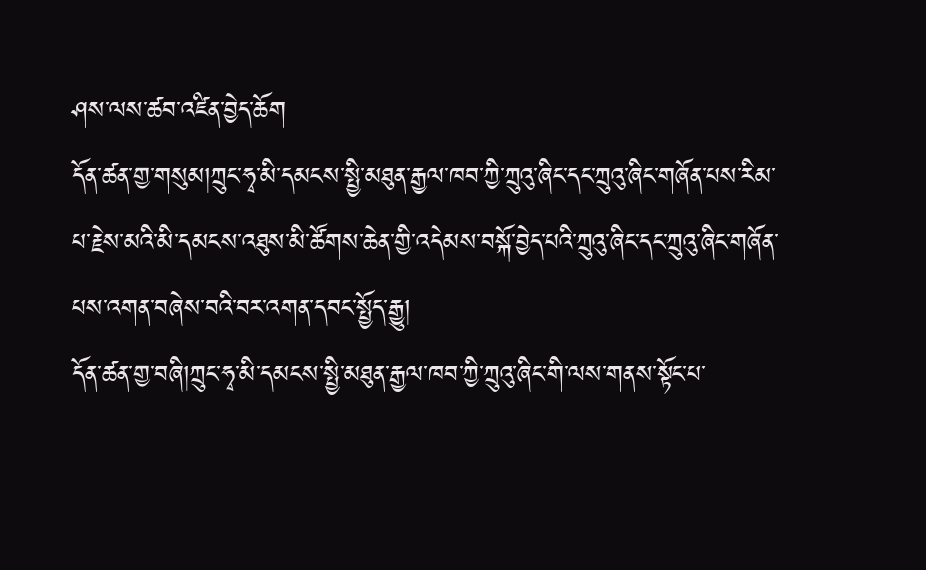ཤས་ལས་ཚབ་འཛིན་བྱེད་ཆོག
དོན་ཚན་གྱ་གསུམ།ཀྲུང་ཧྭ་མི་དམངས་སྤྱི་མཐུན་རྒྱལ་ཁབ་ཀྱི་ཀྲུའུ་ཞིང་དང་ཀྲུའུ་ཞིང་གཞོན་པས་རིམ་པ་རྗེས་མའི་མི་དམངས་འཐུས་མི་ཚོགས་ཆེན་གྱི་འདེམས་བསྐོ་བྱེད་པའི་ཀྲུའུ་ཞིང་དང་ཀྲུའུ་ཞིང་གཞོན་པས་འགན་བཞེས་བའི་བར་འགན་དབང་སྤྱོད་རྒྱུ།
དོན་ཚན་གྱ་བཞི།ཀྲུང་ཧྭ་མི་དམངས་སྤྱི་མཐུན་རྒྱལ་ཁབ་ཀྱི་ཀྲུའུ་ཞིང་གི་ལས་གནས་སྟོང་པ་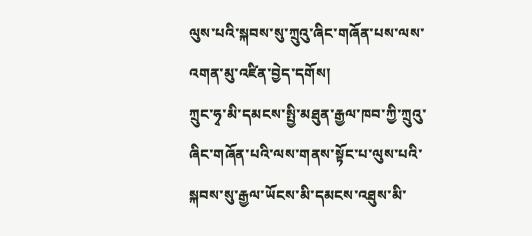ལུས་པའི་སྐབས་སུ་ཀྲུའུ་ཞིང་གཞོན་པས་ལས་འགན་མུ་འཛིན་བྱེད་དགོས།
ཀྲུང་ཧྭ་མི་དམངས་སྤྱི་མཐུན་རྒྱལ་ཁབ་ཀྱི་ཀྲུའུ་ཞིང་གཞོན་པའི་ལས་གནས་སྟོང་པ་ལུས་པའི་སྐབས་སུ་རྒྱལ་ཡོངས་མི་དམངས་འཐུས་མི་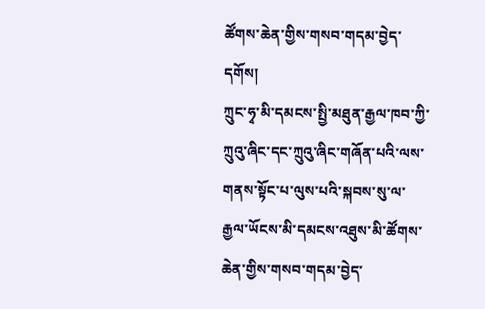ཚོགས་ཆེན་གྱིས་གསབ་གདམ་བྱེད་དགོས།
ཀྲུང་ཧྭ་མི་དམངས་སྤྱི་མཐུན་རྒྱལ་ཁབ་ཀྱི་ཀྲུའུ་ཞིང་དང་ཀྲུའུ་ཞིང་གཞོན་པའི་ལས་གནས་སྟོང་པ་ལུས་པའི་སྐབས་སུ་ལ་རྒྱལ་ཡོངས་མི་དམངས་འཐུས་མི་ཚོགས་ཆེན་གྱིས་གསབ་གདམ་བྱེད་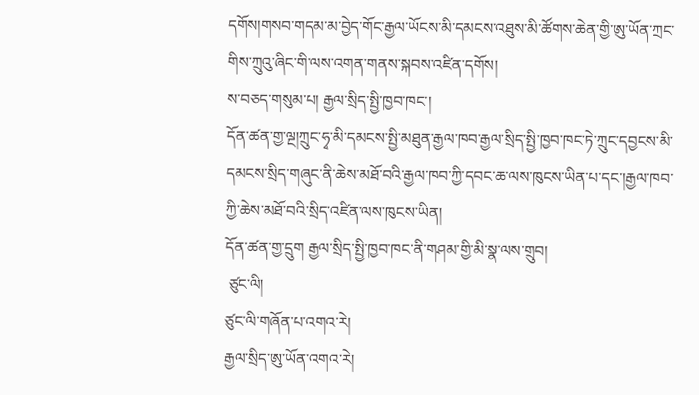དགོས།གསབ་གདམ་མ་བྱེད་གོང་རྒྱལ་ཡོངས་མི་དམངས་འཐུས་མི་ཚོགས་ཆེན་གྱི་ཨུ་ཡོན་ཀྲང་གིས་ཀྲུའུ་ཞིང་གི་ལས་འགན་གནས་སྐབས་འཛིན་དགོས།
ས་བཅད་གསུམ་པ། རྒྱལ་སྲིད་སྤྱི་ཁྱབ་ཁང་།
དོན་ཚན་གྱ་ལྔ།ཀྲུང་ཧྭ་མི་དམངས་སྤྱི་མཐུན་རྒྱལ་ཁབ་རྒྱལ་སྲིད་སྤྱི་ཁྱབ་ཁང་ཏེ་ཀྲུང་དབྱངས་མི་དམངས་སྲིད་གཞུང་ནི་ཆེས་མཐོ་བའི་རྒྱལ་ཁབ་ཀྱི་དབང་ཆ་ལས་ཁུངས་ཡིན་པ་དང་།རྒྱལ་ཁབ་ཀྱི་ཆེས་མཐོ་བའི་སྲིད་འཛིན་ལས་ཁུངས་ཡིན།
དོན་ཚན་གྱ་དྲུག རྒྱལ་སྲིད་སྤྱི་ཁྱབ་ཁང་ནི་གཤམ་གྱི་མི་སྣ་ལས་གྲུབ།
 ཙུང་ལི།
ཙུང་ལི་གཞོན་པ་འགའ་རེ།
རྒྱལ་སྲིད་ཨུ་ཡོན་འགའ་རེ།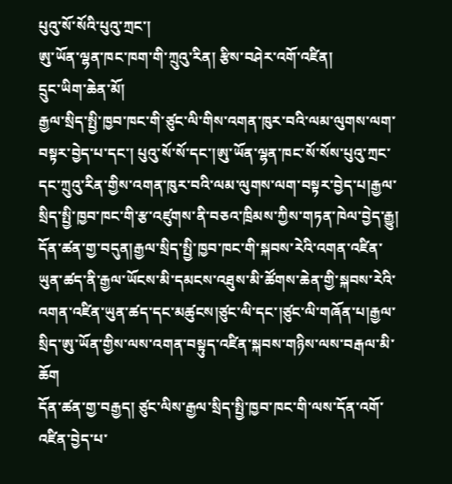པུའུ་སོ་སོའི་པུའུ་ཀྲང་།
ཨུ་ཡོན་ལྷན་ཁང་ཁག་གི་ཀྲུའུ་རིན། རྩིས་བཤེར་འགོ་འཛིན།
དྲུང་ཡིག་ཆེན་མོ།
རྒྱལ་སྲིད་སྤྱི་ཁྱབ་ཁང་གི་ཙུང་ལི་གིས་འགན་ཁུར་བའི་ལམ་ལུགས་ལག་བསྟར་བྱེད་པ་དང་། པུའུ་སོ་སོ་དང་།ཨུ་ཡོན་ལྷན་ཁང་སོ་སོས་པུའུ་ཀྲང་དང་ཀྲུའུ་རིན་གྱིས་འགན་ཁུར་བའི་ལམ་ལུགས་ལག་བསྟར་བྱེད་པ།རྒྱལ་སྲིད་སྤྱི་ཁྱབ་ཁང་གི་རྩ་འཛུགས་ནི་བཅའ་ཁྲིམས་ཀྱིས་གཏན་ཁེལ་བྱེད་རྒྱུ།
དོན་ཚན་གྱ་བདུན།རྒྱལ་སྲིད་སྤྱི་ཁྱབ་ཁང་གི་སྐབས་རེའི་འགན་འཛིན་ཡུན་ཚད་ནི་རྒྱལ་ཡོངས་མི་དམངས་འཐུས་མི་ཚོགས་ཆེན་གྱི་སྐབས་རེའི་འགན་འཛིན་ཡུན་ཚད་དང་མཚུངས།ཙུང་ལི་དང་།ཙུང་ལི་གཞོན་པ།རྒྱལ་སྲིད་ཨུ་ཡོན་གྱིས་ལས་འགན་བསྟུད་འཛིན་སྐབས་གཉིས་ལས་བརྒལ་མི་ཆོག
དོན་ཚན་གྱ་བརྒྱད། ཙུང་ལིས་རྒྱལ་སྲིད་སྤྱི་ཁྱབ་ཁང་གི་ལས་དོན་འགོ་འཛིན་བྱེད་པ་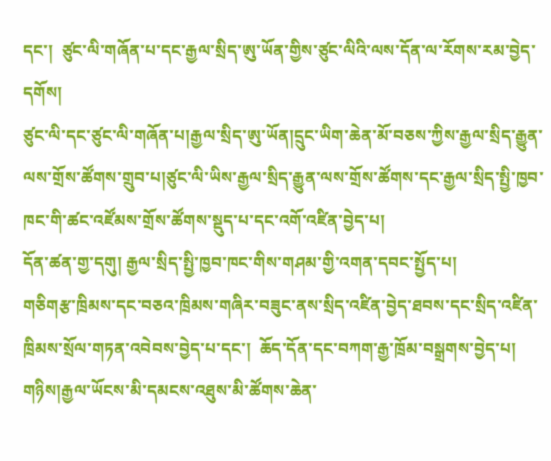དང་།  ཙུང་ལི་གཞོན་པ་དང་རྒྱལ་སྲིད་ཨུ་ཡོན་གྱིས་ཙུང་ལིའི་ལས་དོན་ལ་རོགས་རམ་བྱེད་དགོས།
ཙུང་ལི་དང་ཙུང་ལི་གཞོན་པ།རྒྱལ་སྲིད་ཨུ་ཡོན།དྲུང་ཡིག་ཆེན་མོ་བཅས་ཀྱིས་རྒྱལ་སྲིད་རྒྱུན་ལས་གྲོས་ཚོགས་གྲུབ་པ།ཙུང་ལི་ཡིས་རྒྱལ་སྲིད་རྒྱུན་ལས་གྲོས་ཚོགས་དང་རྒྱལ་སྲིད་སྤྱི་ཁྱབ་ཁང་གི་ཚང་འཛོམས་གྲོས་ཚོགས་སྡུད་པ་དང་འགོ་འཛིན་བྱེད་པ།
དོན་ཚན་གྱ་དགུ། རྒྱལ་སྲིད་སྤྱི་ཁྱབ་ཁང་གིས་གཤམ་གྱི་འགན་དབང་སྤྱོད་པ།
གཅིགརྩ་ཁྲིམས་དང་བཅའ་ཁྲིམས་གཞིར་བཟུང་ནས་སྲིད་འཛིན་བྱེད་ཐབས་དང་སྲིད་འཛིན་ཁྲིམས་སྲོལ་གཏན་འབེབས་བྱེད་པ་དང་།  ཆོད་དོན་དང་བཀག་རྒྱ་ཁྲོམ་བསྒྲགས་བྱེད་པ།
གཉིས།རྒྱལ་ཡོངས་མི་དམངས་འཐུས་མི་ཚོགས་ཆེན་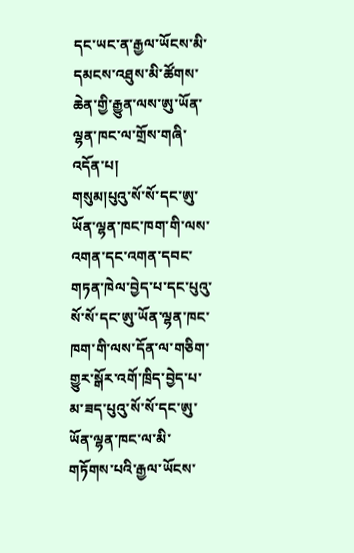དང་ཡང་ན་རྒྱལ་ཡོངས་མི་དམངས་འཐུས་མི་ཚོགས་ཆེན་གྱི་རྒྱུན་ལས་ཨུ་ཡོན་ལྷན་ཁང་ལ་གྲོས་གཞི་འདོན་པ།
གསུམ།པུའུ་སོ་སོ་དང་ཨུ་ཡོན་ལྷན་ཁང་ཁག་གི་ལས་འགན་དང་འགན་དབང་གཏན་ཁེལ་བྱེད་པ་དང་པུའུ་སོ་སོ་དང་ཨུ་ཡོན་ལྷན་ཁང་ཁག་གི་ལས་དོན་ལ་གཅིག་གྱུར་སྒོར་འགོ་ཁྲིད་བྱེད་པ་མ་ཟད་པུའུ་སོ་སོ་དང་ཨུ་ཡོན་ལྷན་ཁང་ལ་མི་གཏོགས་པའི་རྒྱལ་ཡོངས་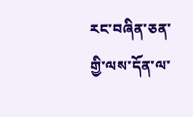རང་བཞིན་ཅན་གྱི་ལས་དོན་ལ་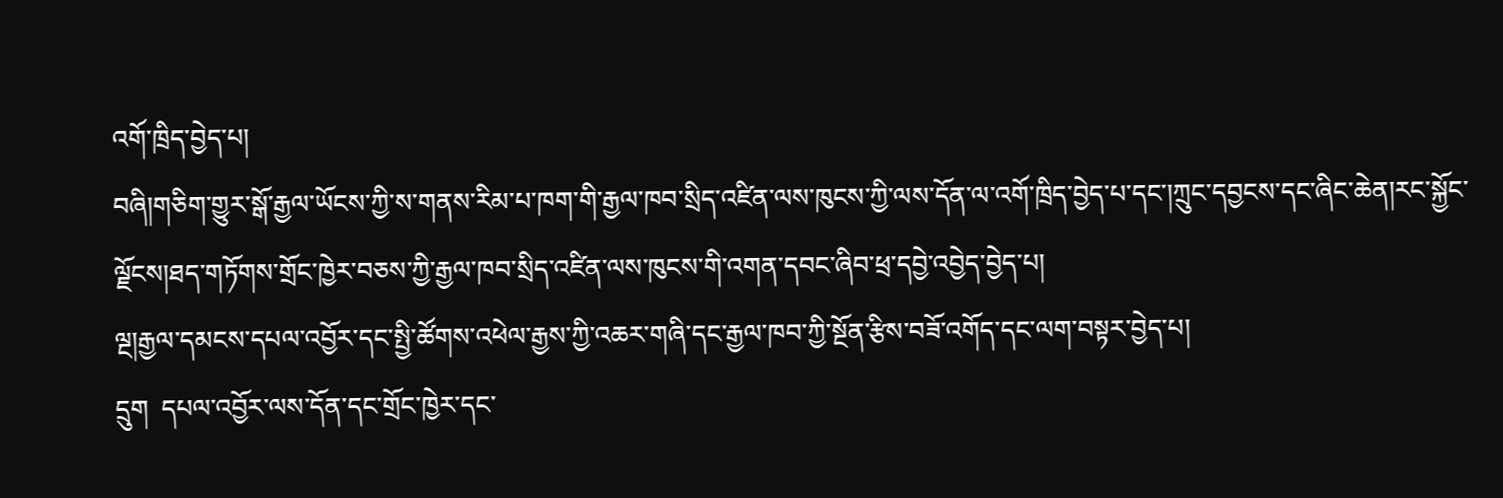འགོ་ཁྲིད་བྱེད་པ།
བཞི།གཅིག་གྱུར་སྒོ་རྒྱལ་ཡོངས་ཀྱི་ས་གནས་རིམ་པ་ཁག་གི་རྒྱལ་ཁབ་སྲིད་འཛིན་ལས་ཁུངས་ཀྱི་ལས་དོན་ལ་འགོ་ཁྲིད་བྱེད་པ་དང་།ཀྲུང་དབྱངས་དང་ཞིང་ཆེན།རང་སྐྱོང་ལྗོངས།ཐད་གཏོགས་གྲོང་ཁྱེར་བཅས་ཀྱི་རྒྱལ་ཁབ་སྲིད་འཛིན་ལས་ཁུངས་གི་འགན་དབང་ཞིབ་ཕྲ་དབྱེ་འབྱེད་བྱེད་པ།
ལྔ།རྒྱལ་དམངས་དཔལ་འབྱོར་དང་སྤྱི་ཚོགས་འཕེལ་རྒྱས་ཀྱི་འཆར་གཞི་དང་རྒྱལ་ཁབ་ཀྱི་སྔོན་རྩིས་བཟོ་འགོད་དང་ལག་བསྟར་བྱེད་པ།
དྲུག  དཔལ་འབྱོར་ལས་དོན་དང་གྲོང་ཁྱེར་དང་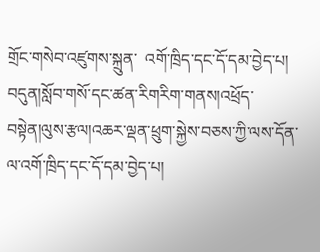གྲོང་གསེབ་འཛུགས་སྐྲུན་  འགོ་ཁྲིད་དང་དོ་དམ་བྱེད་པ།
བདུན།སློབ་གསོ་དང་ཚན་རིགརིག་གནས།འཕྲོད་བསྟེན།ལུས་རྩལ།འཆར་ལྡན་ཕྲུག་སྐྱེས་བཅས་ཀྱི་ལས་དོན་ལ་འགོ་ཁྲིད་དང་དོ་དམ་བྱེད་པ།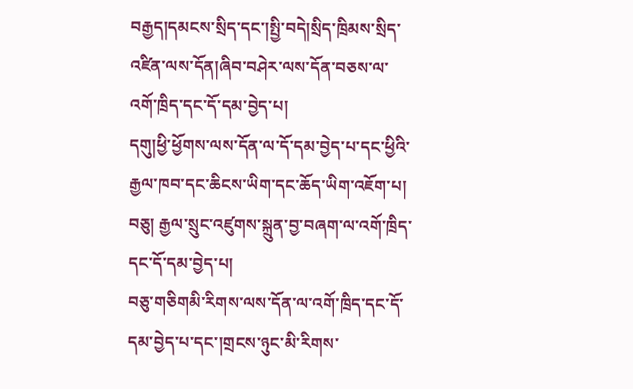བརྒྱད།དམངས་སྲིད་དང་།སྤྱི་བདེ།སྲིད་ཁྲིམས་སྲིད་འཛིན་ལས་དོན།ཞིབ་བཤེར་ལས་དོན་བཅས་ལ་འགོ་ཁྲིད་དང་དོ་དམ་བྱེད་པ།
དགུ།ཕྱི་ཕྱོགས་ལས་དོན་ལ་དོ་དམ་བྱེད་པ་དང་ཕྱིའི་རྒྱལ་ཁབ་དང་ཆིངས་ཡིག་དང་ཆོད་ཡིག་འཇོག་པ།
བཅུ། རྒྱལ་སྲུང་འཛུགས་སྐྲུན་བྱ་བཞག་ལ་འགོ་ཁྲིད་དང་དོ་དམ་བྱེད་པ།
བཅུ་གཅིགམི་རིགས་ལས་དོན་ལ་འགོ་ཁྲིད་དང་དོ་དམ་བྱེད་པ་དང་།གྲངས་ཉུང་མི་རིགས་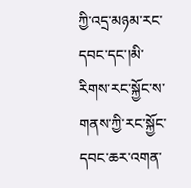ཀྱི་འདྲ་མཉམ་རང་དབང་དང་།མི་རིགས་རང་སྐྱོང་ས་གནས་ཀྱི་རང་སྐྱོང་དབང་ཆར་འགན་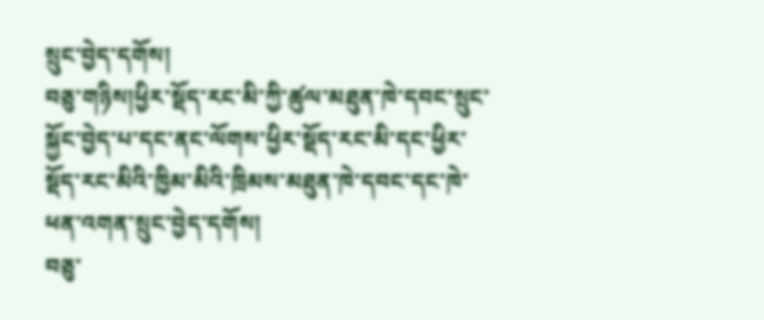སྲུང་བྱེད་དགོས།
བཅུ་གཉིས།ཕྱིར་སྡོད་རང་མི་ཀྱི་ཚུལ་མཐུན་ཁེ་དབང་སྲུང་སྐྱོང་བྱེད་པ་དང་ནང་ལོགས་ཕྱིར་སྡོད་རང་མི་དང་ཕྱིར་སྡོད་རང་མིའི་ཁྱིམ་མིའི་ཁྲིམས་མཐུན་ཁེ་དབང་དང་ཁེ་ཕན་འགན་སྲུང་བྱེད་དགོས།
བཅུ་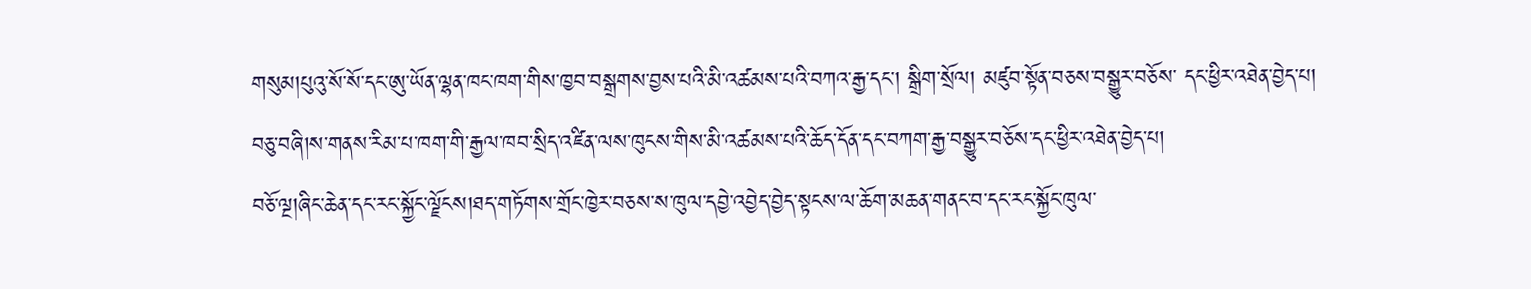གསུམ།པུའུ་སོ་སོ་དང་ཨུ་ཡོན་ལྷན་ཁང་ཁག་གིས་ཁྱབ་བསྒྲགས་བྱས་པའི་མི་འཚམས་པའི་བཀའ་རྒྱ་དང་། སྒྲིག་སྲོལ། མཛུབ་སྟོན་བཅས་བསྒྱུར་བཅོས་ དང་ཕྱིར་འཐེན་བྱེད་པ།
བཅུ་བཞི།ས་གནས་རིམ་པ་ཁག་གི་རྒྱལ་ཁབ་སྲིད་འཛིན་ལས་ཁུངས་གིས་མི་འཚམས་པའི་ཆོད་དོན་དང་བཀག་རྒྱ་བསྒྱུར་བཅོས་དང་ཕྱིར་འཐེན་བྱེད་པ།
བཅོ་ལྔ།ཞིང་ཆེན་དང་རང་སྐྱོང་ལྗོངས།ཐད་གཏོགས་གྲོང་ཁྱེར་བཅས་ས་ཁུལ་དབྱེ་འབྱེད་བྱེད་སྟངས་ལ་ཆོག་མཆན་གནང་བ་དང་རང་སྐྱོང་ཁུལ་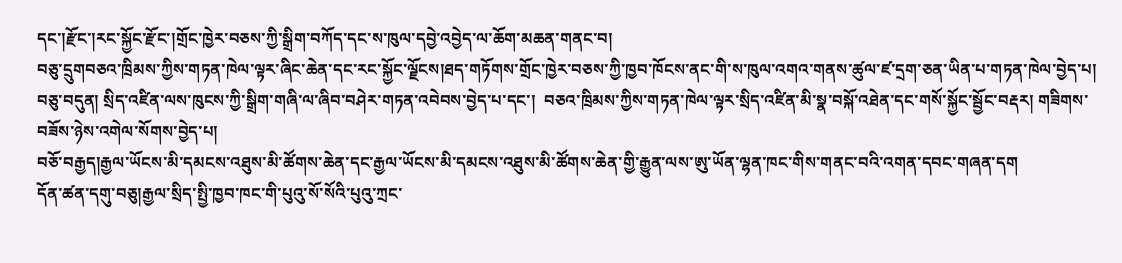དང་།རྫོང་།རང་སྐྱོང་རྫོང་།གྲོང་ཁྱེར་བཅས་ཀྱི་སྒྲིག་བཀོད་དང་ས་ཁུལ་དབྱེ་འབྱེད་ལ་ཆོག་མཆན་གནང་བ།
བཅུ་དྲུགབཅའ་ཁྲིམས་ཀྱིས་གཏན་ཁེལ་ལྟར་ཞིང་ཆེན་དང་རང་སྐྱོང་ལྗོངས།ཐད་གཏོགས་གྲོང་ཁྱེར་བཅས་ཀྱི་ཁྱབ་ཁོངས་ནང་གི་ས་ཁུལ་འགའ་གནས་ཚུལ་ཛ་དྲག་ཅན་ཡིན་པ་གཏན་ཁེལ་བྱེད་པ།
བཅུ་བདུན། སྲིད་འཛིན་ལས་ཁུངས་ཀྱི་སྒྲིག་གཞི་ལ་ཞིབ་བཤེར་གཏན་འབེབས་བྱེད་པ་དང་།  བཅའ་ཁྲིམས་ཀྱིས་གཏན་ཁེལ་ལྟར་སྲིད་འཛིན་མི་སྣ་བསྐོ་འཐེན་དང་གསོ་སྐྱོང་སྦྱོང་བརྡར། གཟིགས་བཟོས་ཉེས་འགེལ་སོགས་བྱེད་པ།
བཅོ་བརྒྱད།རྒྱལ་ཡོངས་མི་དམངས་འཐུས་མི་ཚོགས་ཆེན་དང་རྒྱལ་ཡོངས་མི་དམངས་འཐུས་མི་ཚོགས་ཆེན་གྱི་རྒྱུན་ལས་ཨུ་ཡོན་ལྷན་ཁང་གིས་གནང་བའི་འགན་དབང་གཞན་དག
དོན་ཚན་དགུ་བཅུ།རྒྱལ་སྲིད་སྤྱི་ཁྱབ་ཁང་གི་པུའུ་སོ་སོའི་པུའུ་ཀྲང་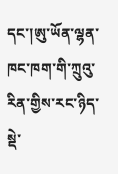དང་།ཨུ་ཡོན་ལྷན་ཁང་ཁག་གི་ཀྲུའུ་རིན་གྱིས་རང་ཉིད་སྡེ་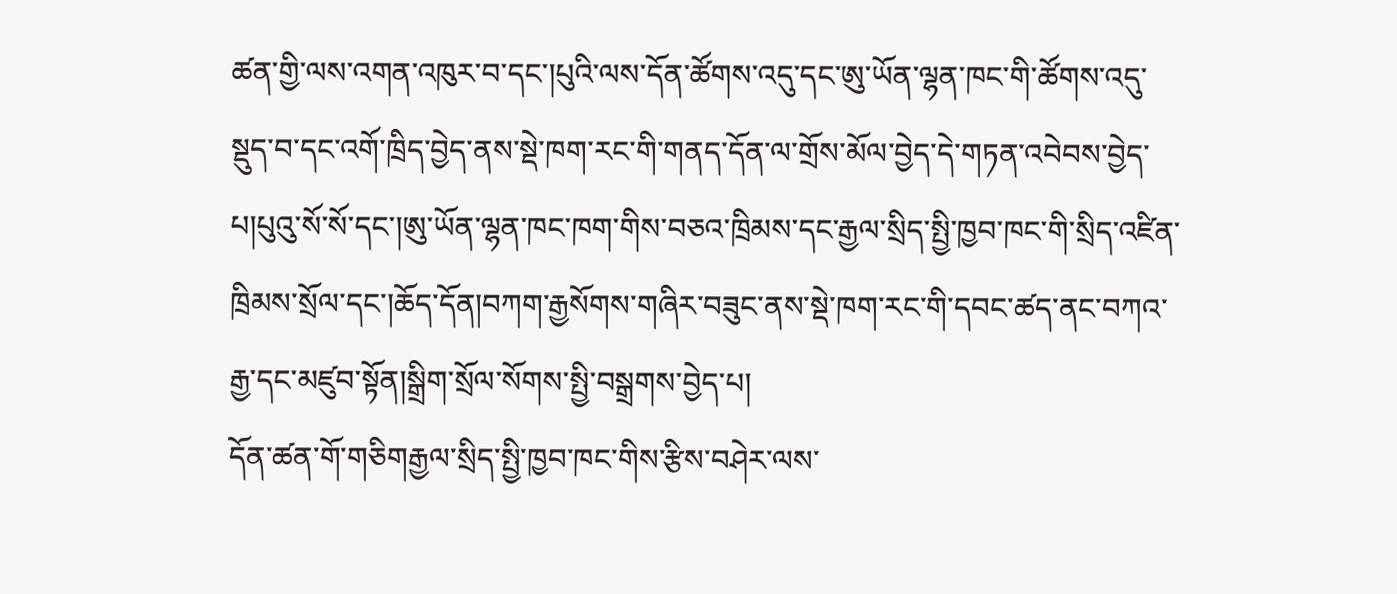ཚན་གྱི་ལས་འགན་འཁུར་བ་དང་།པུའི་ལས་དོན་ཚོགས་འདུ་དང་ཨུ་ཡོན་ལྷན་ཁང་གི་ཚོགས་འདུ་སྡུད་བ་དང་འགོ་ཁྲིད་བྱེད་ནས་སྡེ་ཁག་རང་གི་གནད་དོན་ལ་གྲོས་མོལ་བྱེད་དེ་གཏན་འབེབས་བྱེད་པ།པུའུ་སོ་སོ་དང་།ཨུ་ཡོན་ལྷན་ཁང་ཁག་གིས་བཅའ་ཁྲིམས་དང་རྒྱལ་སྲིད་སྤྱི་ཁྱབ་ཁང་གི་སྲིད་འཛིན་ཁྲིམས་སྲོལ་དང་།ཆོད་དོན།བཀག་རྒྱསོགས་གཞིར་བཟུང་ནས་སྡེ་ཁག་རང་གི་དབང་ཚད་ནང་བཀའ་རྒྱ་དང་མཛུབ་སྟོན།སྒྲིག་སྲོལ་སོགས་སྤྱི་བསྒྲགས་བྱེད་པ།
དོན་ཚན་གོ་གཅིགརྒྱལ་སྲིད་སྤྱི་ཁྱབ་ཁང་གིས་རྩིས་བཤེར་ལས་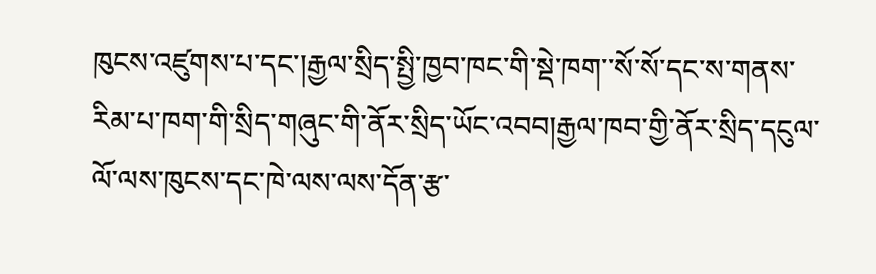ཁུངས་འཛུགས་པ་དང་།རྒྱལ་སྲིད་སྤྱི་ཁྱབ་ཁང་གི་སྡེ་ཁག་་སོ་སོ་དང་ས་གནས་རིམ་པ་ཁག་གི་སྲིད་གཞུང་གི་ནོར་སྲིད་ཡོང་འབབ།རྒྱལ་ཁབ་གྱི་ནོར་སྲིད་དངུལ་ལོ་ལས་ཁུངས་དང་ཁེ་ལས་ལས་དོན་རྩ་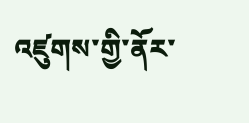འཛུགས་གྱི་ནོར་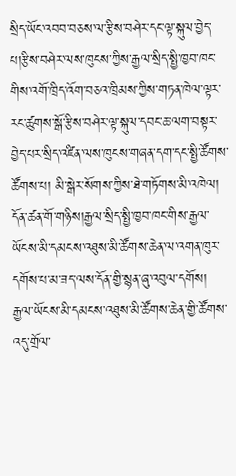སྲིད་ཡོང་འབབ་བཅས་ལ་རྩིས་བཤེར་དང་ལྟ་སྐུལ་བྱེད་པ།རྩིས་བཤེར་ལས་ཁུངས་ཀྱིས་རྒྱལ་སྲིད་སྤྱི་ཁྱབ་ཁང་གིས་འགོ་ཁྲིད་འོག་བཅའ་ཁྲིམས་ཀྱིས་གཏན་ཁེལ་ལྟར་རང་ཚུགས་སྒོ་རྩིས་བཤེར་ལྟ་སྐུལ་དབང་ཆ་ལག་བསྟར་བྱེད་པར་སྲིད་འཛིན་ལས་ཁུངས་གཞན་དག་དང་སྤྱི་ཚོགས་ཚོགས་པ། མི་སྒེར་སོགས་ཀྱིས་ཐེ་གཏོགས་མི་འཁེལ།
དོན་ཚན་གོ་གཉིས།རྒྱལ་སྲིད་སྤྱི་ཁྱབ་ཁང་གིས་རྒྱལ་ཡོངས་མི་དམངས་འཐུས་མི་ཚོགས་ཆེན་ལ་འགན་ཁུར་དགོས་པ་མ་ཟད་ལས་དོན་གྱི་སྙན་ཞུ་འབུལ་དགོས།  རྒྱལ་ཡོངས་མི་དམངས་འཐུས་མི་ཚོགས་ཆེན་གྱི་ཚོགས་འདུ་གྲོལ་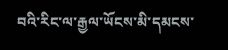བའི་རིང་ལ་རྒྱལ་ཡོངས་མི་དམངས་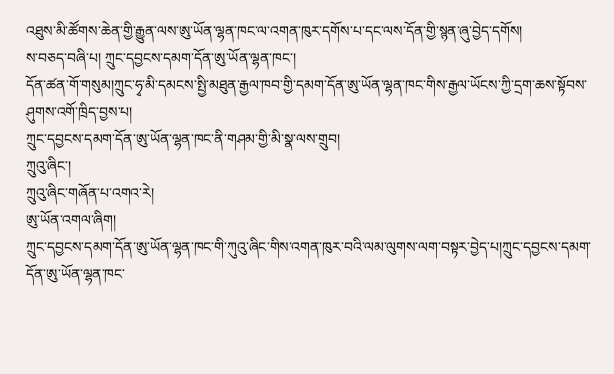འཐུས་མི་ཚོགས་ཆེན་གྱི་རྒྱུན་ལས་ཨུ་ཡོན་ལྷན་ཁང་ལ་འགན་ཁུར་དགོས་པ་དང་ལས་དོན་གྱི་སྙན་ཞུ་བྱེད་དགོས།
ས་བཅད་བཞི་པ། ཀྲུང་དབྱངས་དམག་དོན་ཨུ་ཡོན་ལྷན་ཁང་།
དོན་ཚན་གོ་གསུམ།ཀྲུང་ཧྭ་མི་དམངས་སྤྱི་མཐུན་རྒྱལ་ཁབ་གྱི་དམག་དོན་ཨུ་ཡོན་ལྷན་ཁང་གིས་རྒྱལ་ཡོངས་ཀྱི་དྲག་ཆས་སྟོབས་ཤུགས་འགོ་ཁྲིད་བྱས་པ།
ཀྲུང་དབྱངས་དམག་དོན་ཨུ་ཡོན་ལྷན་ཁང་ནི་གཤམ་གྱི་མི་སྣ་ལས་གྲུབ།
ཀྲུའུ་ཞིང་།
ཀྲུའུ་ཞིང་གཞོན་པ་འགའ་རེ།
ཨུ་ཡོན་འགལ་ཞིག།
ཀྲུང་དབྱངས་དམག་དོན་ཨུ་ཡོན་ལྷན་ཁང་གི་ཀུའུ་ཞིང་གིས་འགན་ཁུར་བའི་ལམ་ལུགས་ལག་བསྟར་བྱེད་པ།ཀྲུང་དབྱངས་དམག་དོན་ཨུ་ཡོན་ལྷན་ཁང་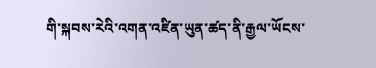གི་སྐབས་རེའི་འགན་འཛིན་ཡུན་ཚད་ནི་རྒྱལ་ཡོངས་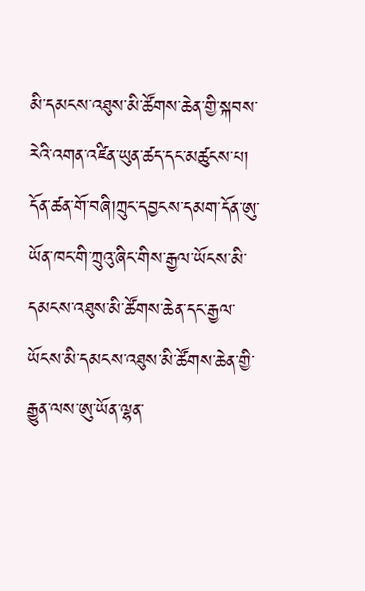མི་དམངས་འཐུས་མི་ཚོགས་ཆེན་གྱི་སྐབས་རེའི་འགན་འཛིན་ཡུན་ཚད་དང་མཚུངས་པ།
དོན་ཚན་གོ་བཞི།ཀྲུང་དབྱངས་དམག་དོན་ཨུ་ཡོན་ཁང་གི་ཀྲུའུ་ཞིང་གིས་རྒྱལ་ཡོངས་མི་དམངས་འཐུས་མི་ཚོགས་ཆེན་དང་རྒྱལ་ཡོངས་མི་དམངས་འཐུས་མི་ཚོགས་ཆེན་གྱི་རྒྱུན་ལས་ཨུ་ཡོན་ལྷན་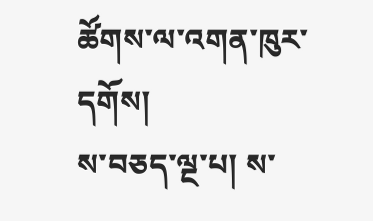ཚོགས་ལ་འགན་ཁུར་དགོས།
ས་བཅད་ལྔ་པ། ས་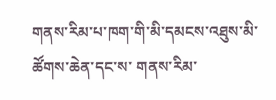གནས་རིམ་པ་ཁག་གི་མི་དམངས་འཐུས་མི་ཚོགས་ཆེན་དང་ས་ གནས་རིམ་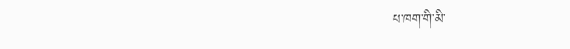པ་ཁག་གི་མི་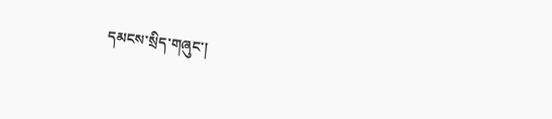དམངས་སྲིད་གཞུང་།